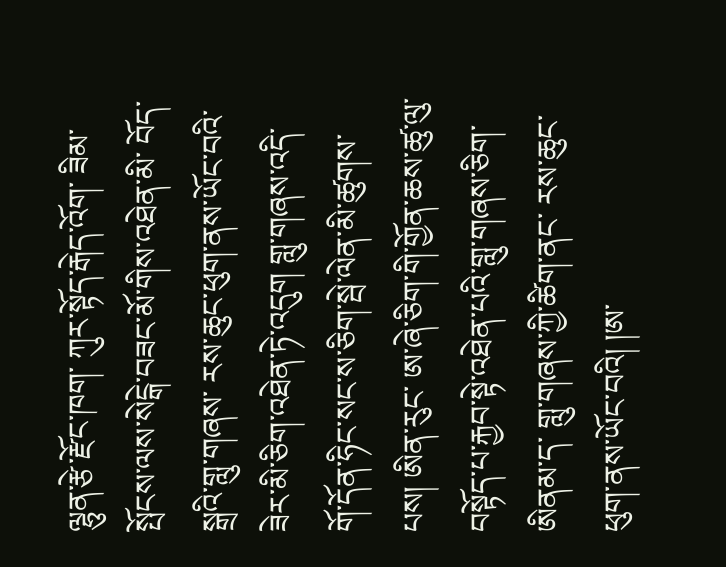ལྷུན་རྩེ་རྫོང་ཁག་ ཀུར་སྟོད་རྒེད་འོག་ ཟིམ་སྤོངས་ལས་སེངྒེ་བཟང་མོ་གིས་འཐེན་མི་ བོད་སྒྲའི་གླུ་གཞས་ རས་ཆུང་ཕུག་ནས་ཡོང་བའི་ཟེར་མི་ཅིག་འཐེན་ཏེ་འདུག གླུ་གཞས་འདི་ གོ་དོན་ཧིང་སང་ས་ཅིག་སྦེ་ལེན་མི་ཚུགས་པས། ཨིན་རུང་ ཨ་ཞེ་ཅིག་གི་གྱོན་ཆས་ཚུ་ལུ་བསྟོད་པ་རྐྱབ་སྟེ་འཐེན་པའི་གླུ་གཞས་ཅིག་ཨིནམ་ད་ གླུ་གཞས་ཀྱི་ཚིག་ནང་ རས་ཆུང་ཕུག་ནས་ཡོང་བའི། །ཨ་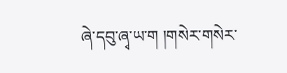ཞེ་དབུ་ཞྭ་ཡ་ག །གསེར་གསེར་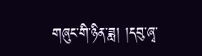གཞུང་གི་ཉིན་ཟླ། །དབུ་ཞྭ་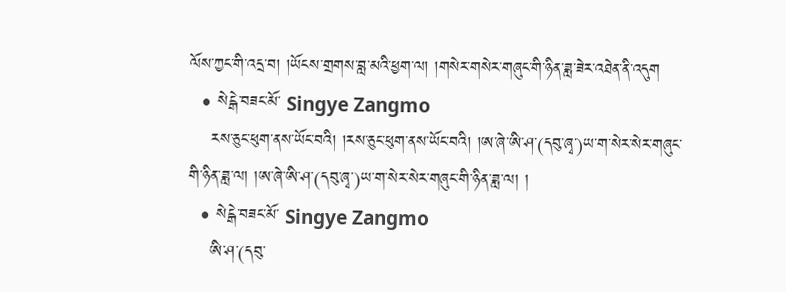ལོས་ཀྱང་གི་འདྲ་བ། །ཡོངས་གྲགས་བླ་མའི་ཕྱག་ལ། །གསེར་གསེར་གཞུང་གི་ཉིན་ཟླ་ཟེར་འཐེན་ནི་འདུག
  • སེངྒེ་བཟང་མོ་ Singye Zangmo
    རས་ཅུང་ཕུག་ནས་ཡོང་བའི། །རས་ཅུང་ཕུག་ནས་ཡོང་བའི། །ཨ་ཞེ་ཨི་ཤ་(དབུ་ཞྭ་)ཡ་ག་སེར་སེར་གཞུང་གི་ཉིན་ཟླ་ལ། །ཨ་ཞེ་ཨི་ཤ་(དབུ་ཞྭ་)ཡ་ག་སེར་སེར་གཞུང་གི་ཉིན་ཟླ་ལ། །
  • སེངྒེ་བཟང་མོ་ Singye Zangmo
    ཨི་ཤ་(དབུ་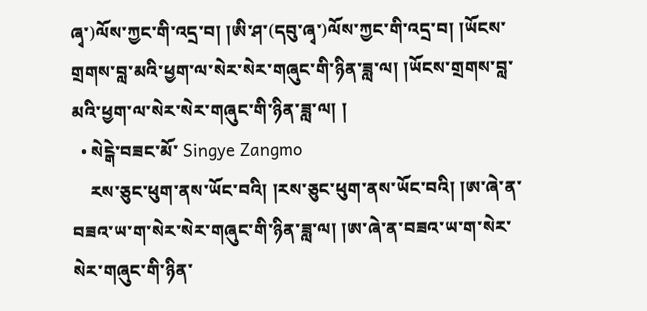ཞྭ་)ལོས་ཀྱང་གི་འདྲ་བ། །ཨི་ཤ་(དབུ་ཞྭ་)ལོས་ཀྱང་གི་འདྲ་བ། །ཡོངས་གྲགས་བླ་མའི་ཕྱག་ལ་སེར་སེར་གཞུང་གི་ཉིན་ཟླ་ལ། །ཡོངས་གྲགས་བླ་མའི་ཕྱག་ལ་སེར་སེར་གཞུང་གི་ཉིན་ཟླ་ལ། །
  • སེངྒེ་བཟང་མོ་ Singye Zangmo
    རས་ཅུང་ཕུག་ནས་ཡོང་བའི། །རས་ཅུང་ཕུག་ནས་ཡོང་བའི། །ཨ་ཞེ་ན་བཟའ་ཡ་ག་སེར་སེར་གཞུང་གི་ཉིན་ཟླ་ལ། །ཨ་ཞེ་ན་བཟའ་ཡ་ག་སེར་སེར་གཞུང་གི་ཉིན་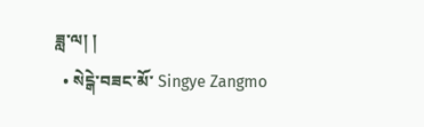ཟླ་ལ། །
  • སེངྒེ་བཟང་མོ་ Singye Zangmo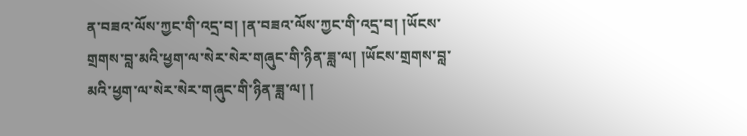ན་བཟའ་ལོས་ཀྱང་གི་འདྲ་བ། །ན་བཟའ་ལོས་ཀྱང་གི་འདྲ་བ། །ཡོངས་གྲགས་བླ་མའི་ཕྱག་ལ་སེར་སེར་གཞུང་གི་ཉིན་ཟླ་ལ། །ཡོངས་གྲགས་བླ་མའི་ཕྱག་ལ་སེར་སེར་གཞུང་གི་ཉིན་ཟླ་ལ། །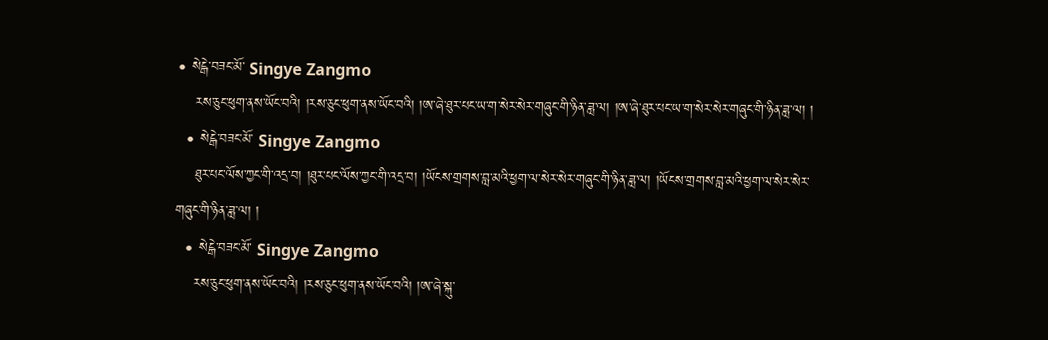• སེངྒེ་བཟང་མོ་ Singye Zangmo
    རས་ཅུང་ཕུག་ནས་ཡོང་བའི། །རས་ཅུང་ཕུག་ནས་ཡོང་བའི། །ཨ་ཞེ་ཐུར་པང་ཡ་ག་སེར་སེར་གཞུང་གི་ཉིན་ཟླ་ལ། །ཨ་ཞེ་ཐུར་པང་ཡ་ག་སེར་སེར་གཞུང་གི་ཉིན་ཟླ་ལ། །
  • སེངྒེ་བཟང་མོ་ Singye Zangmo
    ཐུར་པང་ལོས་ཀྱང་གི་འདྲ་བ། །ཐུར་པང་ལོས་ཀྱང་གི་འདྲ་བ། །ཡོངས་གྲགས་བླ་མའི་ཕྱག་ལ་སེར་སེར་གཞུང་གི་ཉིན་ཟླ་ལ། །ཡོངས་གྲགས་བླ་མའི་ཕྱག་ལ་སེར་སེར་གཞུང་གི་ཉིན་ཟླ་ལ། །
  • སེངྒེ་བཟང་མོ་ Singye Zangmo
    རས་ཅུང་ཕུག་ནས་ཡོང་བའི། །རས་ཅུང་ཕུག་ནས་ཡོང་བའི། །ཨ་ཞེ་སྐུ་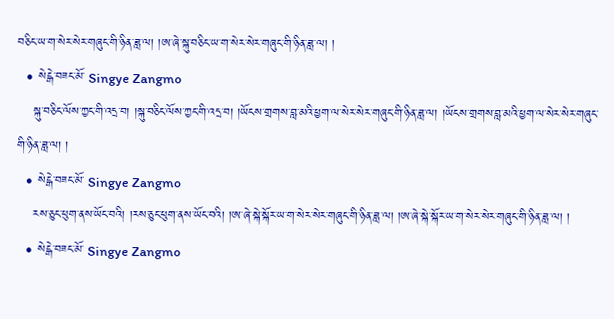བཅིང་ཡ་ག་སེར་སེར་གཞུང་གི་ཉིན་ཟླ་ལ། །ཨ་ཞེ་སྐུ་བཅིང་ཡ་ག་སེར་སེར་གཞུང་གི་ཉིན་ཟླ་ལ། །
  • སེངྒེ་བཟང་མོ་ Singye Zangmo
    སྐུ་བཅིང་ལོས་ཀྱང་གི་འདྲ་བ། །སྐུ་བཅིང་ལོས་ཀྱང་གི་འདྲ་བ། །ཡོངས་གྲགས་བླ་མའི་ཕྱག་ལ་སེར་སེར་གཞུང་གི་ཉིན་ཟླ་ལ། །ཡོངས་གྲགས་བླ་མའི་ཕྱག་ལ་སེར་སེར་གཞུང་གི་ཉིན་ཟླ་ལ། །
  • སེངྒེ་བཟང་མོ་ Singye Zangmo
    རས་ཅུང་ཕུག་ནས་ཡོང་བའི། །རས་ཅུང་ཕུག་ནས་ཡོང་བའི། །ཨ་ཞེ་སྐེ་སྐོར་ཡ་ག་སེར་སེར་གཞུང་གི་ཉིན་ཟླ་ལ། །ཨ་ཞེ་སྐེ་སྐོར་ཡ་ག་སེར་སེར་གཞུང་གི་ཉིན་ཟླ་ལ། །
  • སེངྒེ་བཟང་མོ་ Singye Zangmo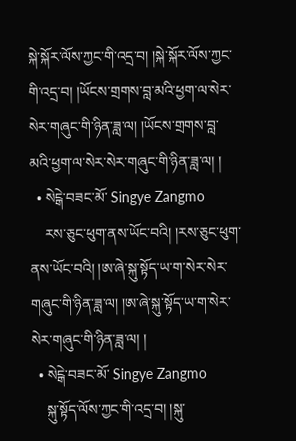སྐེ་སྐོར་ལོས་ཀྱང་གི་འདྲ་བ། །སྐེ་སྐོར་ལོས་ཀྱང་གི་འདྲ་བ། །ཡོངས་གྲགས་བླ་མའི་ཕྱག་ལ་སེར་སེར་གཞུང་གི་ཉིན་ཟླ་ལ། །ཡོངས་གྲགས་བླ་མའི་ཕྱག་ལ་སེར་སེར་གཞུང་གི་ཉིན་ཟླ་ལ། །
  • སེངྒེ་བཟང་མོ་ Singye Zangmo
    རས་ཅུང་ཕུག་ནས་ཡོང་བའི། །རས་ཅུང་ཕུག་ནས་ཡོང་བའི། །ཨ་ཞེ་སྐུ་སྟོད་ཡ་ག་སེར་སེར་གཞུང་གི་ཉིན་ཟླ་ལ། །ཨ་ཞེ་སྐུ་སྟོད་ཡ་ག་སེར་སེར་གཞུང་གི་ཉིན་ཟླ་ལ། །
  • སེངྒེ་བཟང་མོ་ Singye Zangmo
    སྐུ་སྟོད་ལོས་ཀྱང་གི་འདྲ་བ། །སྐུ་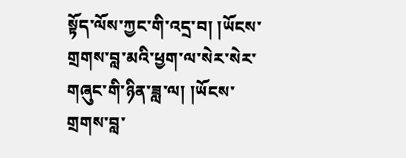སྟོད་ལོས་ཀྱང་གི་འདྲ་བ། །ཡོངས་གྲགས་བླ་མའི་ཕྱག་ལ་སེར་སེར་གཞུང་གི་ཉིན་ཟླ་ལ། །ཡོངས་གྲགས་བླ་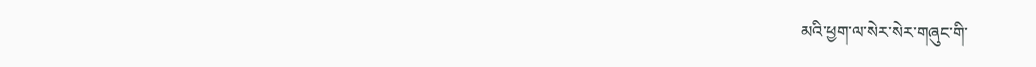མའི་ཕྱག་ལ་སེར་སེར་གཞུང་གི་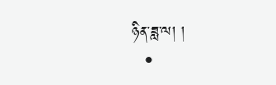ཉིན་ཟླ་ལ། །
  •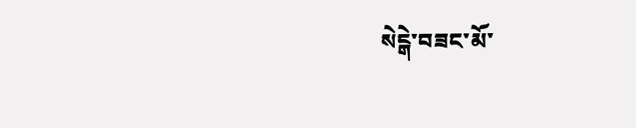སེངྒེ་བཟང་མོ་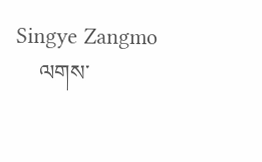Singye Zangmo
    ལགས་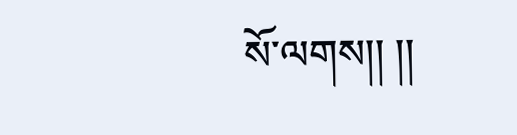སོ་ལགས།། །།